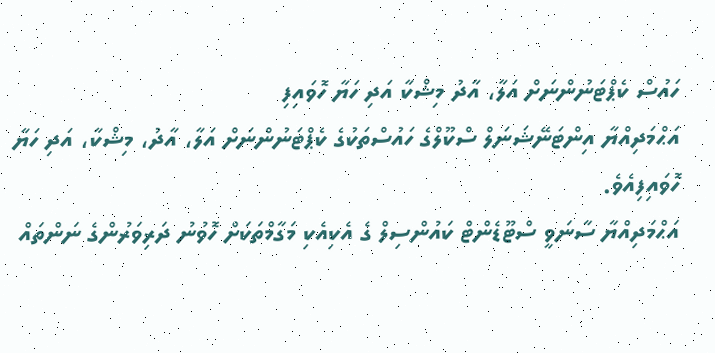ހައުސް ކެޕްޓަނުންނަށް އަލާ، އާދު މިޝްކާ އަދި ހަޔާ ހޮވައިފި
އަޙްމަދިއްޔާ އިންޓަނޭޝަނަލް ސްކޫލްގެ ހައުސްތަކުގެ ކެޕްޓަނުންނަށް އަލާ، އާދު، މިޝްކާ، އަދި ހަޔާ ހޮވައިފިއެވެ.
އަޙްމަދިއްޔާ ސާނަވީ ސްޓޫޑެންޓް ކައުންސިލް ގެ އެކިއެކި މަގާމްތަކަށް ހޮވުނު ދަރިވަރުންގެ ނަންތައް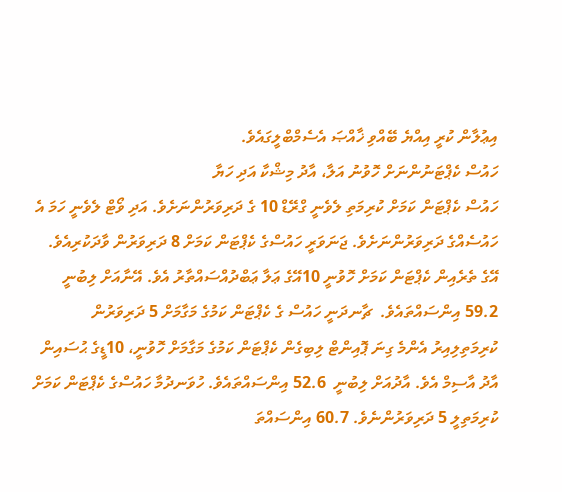އިޢުލާން ކުރީ އިއްޔެ ބޭއްވި ޚާއްޞަ އެސެމްބްލީގައެވެ.
ހައުސް ކެޕްޓަނުންނަށް ހޮވުނު އަލާ، އާދު މިޝްކާ އަދި ހަޔާ
ހައުސް ކެޕްޓަން ކަމަށް ކުރިމަތި ލެވެނީ ގްރޭޑް 10 ގެ ދަރިވަރުންނަށެވެ. އަދި ވޯޓް ލެވެނީ ހަމަ އެ ހައުސެއްގެ ދަރިވަރުންނަށެވެ. ޖަނަވަރީ ހައުސްގެ ކެޕްޓަން ކަމަށް 8 ދަރިވަރުން ވާދަކުރިއެވެ. އޭގެ ތެރެއިން ކެޕްޓަން ކަމަށް ހޮވުނީ 10އޭގެ ޢަލާ ޢަބްދުއްސައްތާރު އެވެ. އޭނާއަށް ލިބުނީ 59.2 އިންސައްތައެވެ.  ޗާނދަނީ ހައުސް ގެ ކެޕްޓަން ކަމުގެ މަގާމަށް 5 ދަރިވަރުން ކުރިމަތިލިއިރު އެންމެ ގިނަ ޕޮއިންޓް ލިބިގެން ކެޕްޓަން ކަމުގެ މަގާމަށް ހޮވުނީ، 10ޑީގެ ޙުސައިން އާދު އާސިމް އެވެ. އާދުއަށް ލިބުނީ  52.6 އިންސައްތައެވެ. ހުވަނދުމާ ހައުސްގެ ކެޕްޓަން ކަމަށް ކުރިމަތިލީ 5 ދަރިވަރުންނެވެ. 60.7 އިންސައްތަ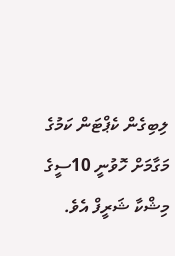ލިބިގެން ކެޕްޓަން ކަމުގެ މަގާމަށް ހޮވުނީ 10ސީގެ މިޝްކާ ޝަރީފް އެވެ.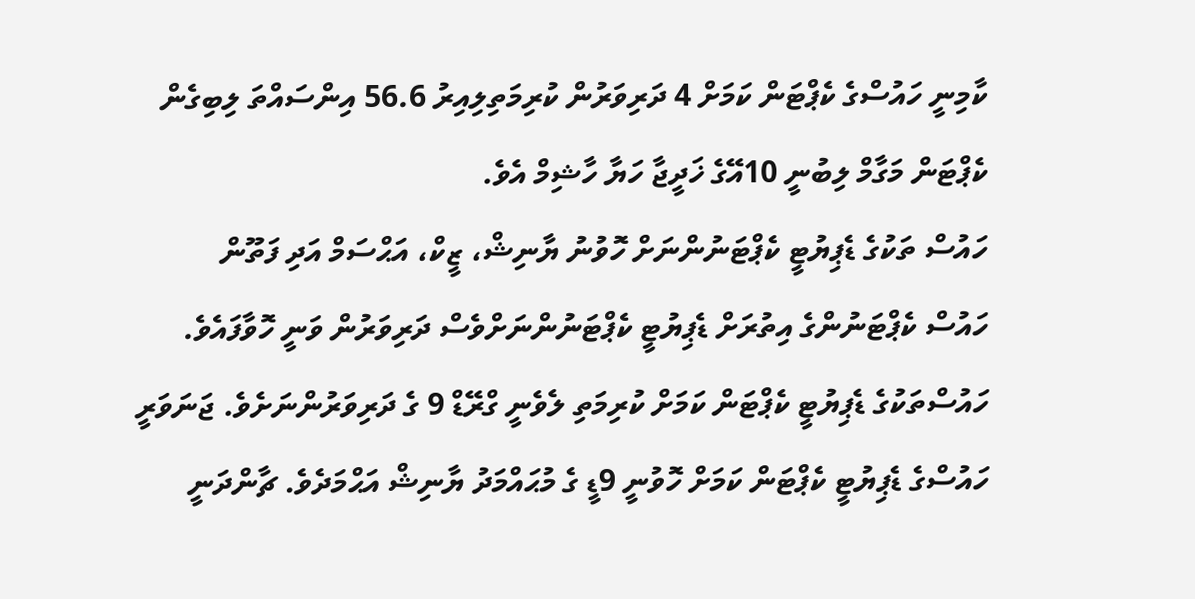ކާމިނީ ހައުސްގެ ކެޕްޓަން ކަމަށް 4 ދަރިވަރުން ކުރިމަތިލިއިރު 56.6 އިންސައްތަ ލިބިގެން ކެޕްޓަން މަގާމް ލިބުނީ 10އޭގެ ޚަދީޖާ ހަޔާ ހާޝިމް އެވެ.
ހައުސް ތަކުގެ ޑެޕިޔުޓީ ކެޕްޓަނުންނަށް ހޮވުނު ޔާނިޝް، ޒީކް، އަޙްސަމް އަދި ފަތޫން
ހައުސް ކެޕްޓަނުންގެ އިތުރަށް ޑެޕިޔުޓީ ކެޕްޓަނުންނަށްވެސް ދަރިވަރުން ވަނީ ހޮވާފައެވެ. ހައުސްތަކުގެ ޑެޕިޔުޓީ ކެޕްޓަން ކަމަށް ކުރިމަތި ލެވެނީ ގްރޭޑް 9 ގެ ދަރިވަރުންނަށެވެ. ޖަނަވަރީ ހައުސްގެ ޑެޕިޔުޓީ ކެޕްޓަން ކަމަށް ހޮވުނީ 9ޑީ ގެ މުޙައްމަދު ޔާނިޝް އަޙްމަދެވެ. ޗާންދަނީ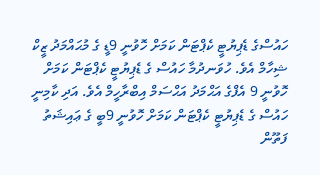ހައުސްގެ ޑެޕިޔުޓީ ކެޕްޓަން ކަމަށް ހޮވުނީ 9ޑީ ގެ މުޙައްމަދު ޒީކް ޝިހާމް އެވެ. ހުވަނދުމާ ހައުސް ގެ ޑެޕިޔުޓީ ކެޕްޓަން ކަމަށް ހޮވުނީ 9 އެފްގެ އަޙްމަދު އަޙްސަމް އިބްރާހީމް އެވެ. އަދި ކާމިނީ ހައުސް ގެ ޑެޕިޔުޓީ ކެޕްޓަން ކަމަށް ހޮވުނީ 9ބީ ގެ ޢައިޝަތު ފަތޫން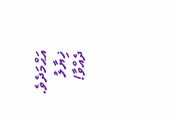އަޙްމަދެވެ.
ޚިޔާލު ދެއްވާ!